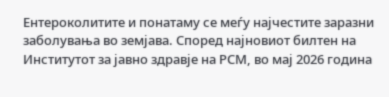Ентероколитите и понатаму се меѓу најчестите заразни заболувања во земјава. Според најновиот билтен на Институтот за јавно здравје на РСМ, во мај 2026 година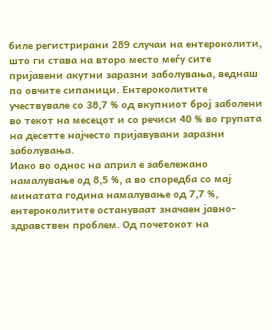биле регистрирани 289 случаи на ентероколити, што ги става на второ место меѓу сите пријавени акутни заразни заболувања, веднаш по овчите сипаници. Ентероколитите учествувале со 38,7 % од вкупниот број заболени во текот на месецот и со речиси 40 % во групата на десетте најчесто пријавувани заразни заболувања.
Иако во однос на април е забележано намалување од 8,5 %, а во споредба со мај минатата година намалување од 7,7 %, ентероколитите остануваат значаен јавно-здравствен проблем. Од почетокот на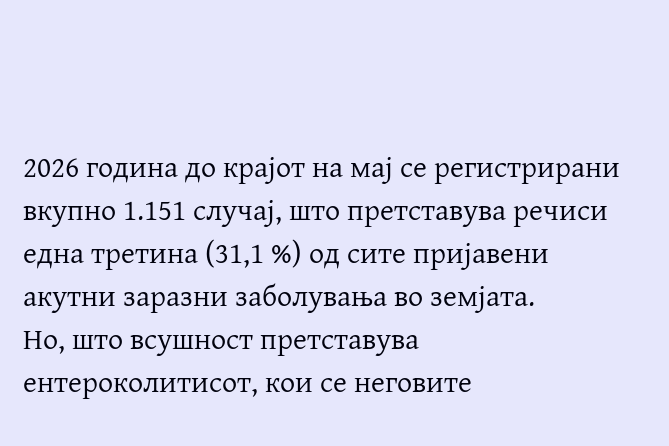2026 година до крајот на мај се регистрирани вкупно 1.151 случај, што претставува речиси една третина (31,1 %) од сите пријавени акутни заразни заболувања во земјата.
Но, што всушност претставува ентероколитисот, кои се неговите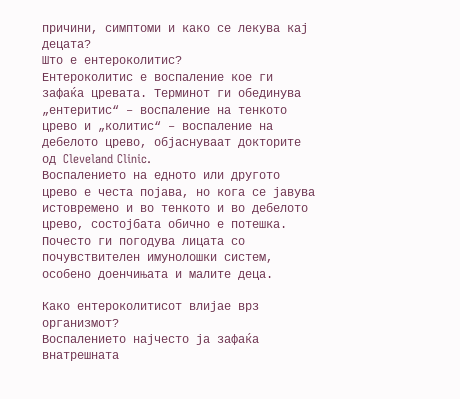причини, симптоми и како се лекува кај децата?
Што е ентероколитис?
Ентероколитис е воспаление кое ги зафаќа цревата. Терминот ги обединува „ентеритис“ – воспаление на тенкото црево и „колитис“ – воспаление на дебелото црево, објаснуваат докторите од Cleveland Clinic.
Воспалението на едното или другото црево е честа појава, но кога се јавува истовремено и во тенкото и во дебелото црево, состојбата обично е потешка. Почесто ги погодува лицата со почувствителен имунолошки систем, особено доенчињата и малите деца.

Како ентероколитисот влијае врз организмот?
Воспалението најчесто ја зафаќа внатрешната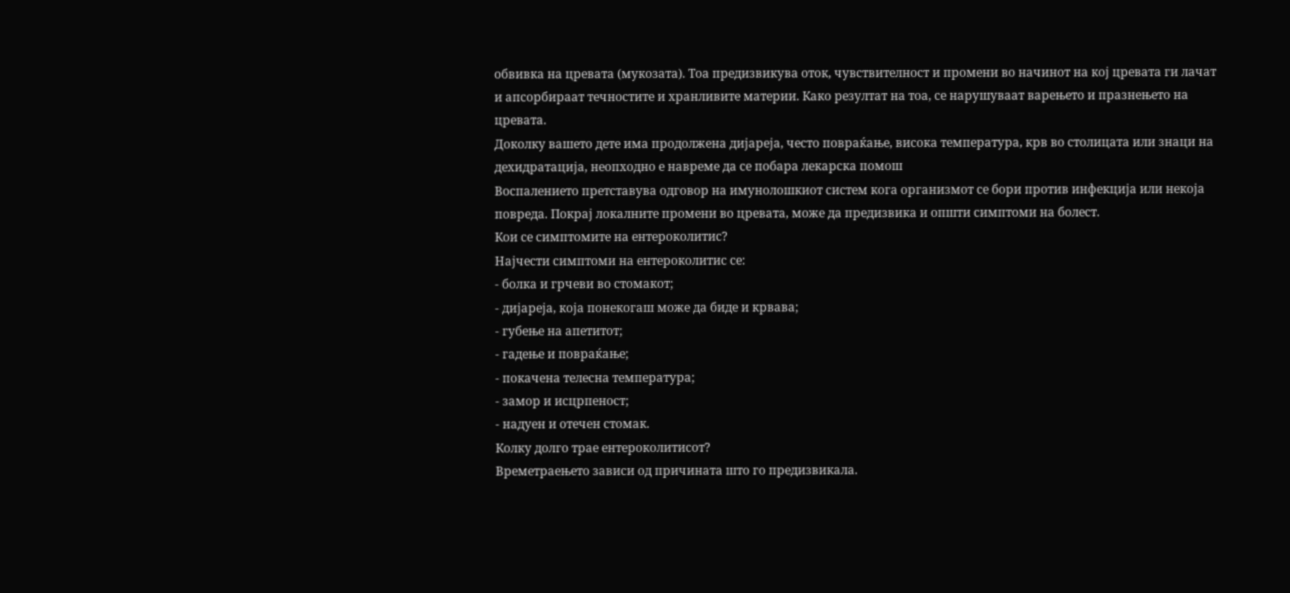обвивка на цревата (мукозата). Тоа предизвикува оток, чувствителност и промени во начинот на кој цревата ги лачат и апсорбираат течностите и хранливите материи. Како резултат на тоа, се нарушуваат варењето и празнењето на цревата.
Доколку вашето дете има продолжена дијареја, често повраќање, висока температура, крв во столицата или знаци на дехидратација, неопходно е навреме да се побара лекарска помош
Воспалението претставува одговор на имунолошкиот систем кога организмот се бори против инфекција или некоја повреда. Покрај локалните промени во цревата, може да предизвика и општи симптоми на болест.
Кои се симптомите на ентероколитис?
Најчести симптоми на ентероколитис се:
- болка и грчеви во стомакот;
- дијареја, која понекогаш може да биде и крвава;
- губење на апетитот;
- гадење и повраќање;
- покачена телесна температура;
- замор и исцрпеност;
- надуен и отечен стомак.
Колку долго трае ентероколитисот?
Времетраењето зависи од причината што го предизвикала.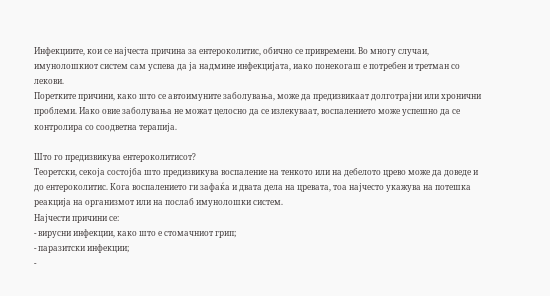Инфекциите, кои се најчеста причина за ентероколитис, обично се привремени. Во многу случаи, имунолошкиот систем сам успева да ја надмине инфекцијата, иако понекогаш е потребен и третман со лекови.
Поретките причини, како што се автоимуните заболувања, може да предизвикаат долготрајни или хронични проблеми. Иако овие заболувања не можат целосно да се излекуваат, воспалението може успешно да се контролира со соодветна терапија.

Што го предизвикува ентероколитисот?
Теоретски, секоја состојба што предизвикува воспаление на тенкото или на дебелото црево може да доведе и до ентероколитис. Кога воспалението ги зафаќа и двата дела на цревата, тоа најчесто укажува на потешка реакција на организмот или на послаб имунолошки систем.
Најчести причини се:
- вирусни инфекции, како што е стомачниот грип;
- паразитски инфекции;
-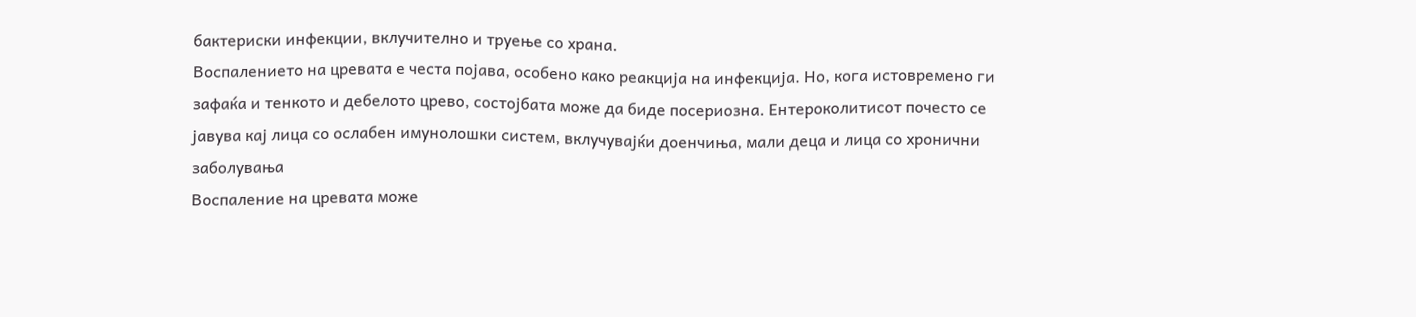бактериски инфекции, вклучително и труење со храна.
Воспалението на цревата е честа појава, особено како реакција на инфекција. Но, кога истовремено ги зафаќа и тенкото и дебелото црево, состојбата може да биде посериозна. Ентероколитисот почесто се јавува кај лица со ослабен имунолошки систем, вклучувајќи доенчиња, мали деца и лица со хронични заболувања
Воспаление на цревата може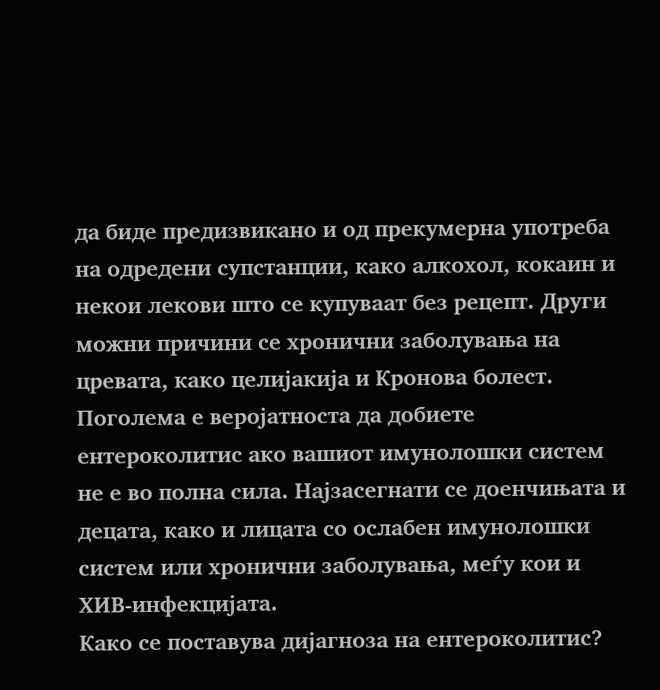да биде предизвикано и од прекумерна употреба на одредени супстанции, како алкохол, кокаин и некои лекови што се купуваат без рецепт. Други можни причини се хронични заболувања на цревата, како целијакија и Кронова болест.
Поголема е веројатноста да добиете ентероколитис ако вашиот имунолошки систем не е во полна сила. Најзасегнати се доенчињата и децата, како и лицата со ослабен имунолошки систем или хронични заболувања, меѓу кои и ХИВ-инфекцијата.
Како се поставува дијагноза на ентероколитис?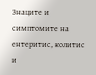Знаците и симптомите на ентеритис, колитис и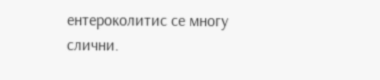ентероколитис се многу слични.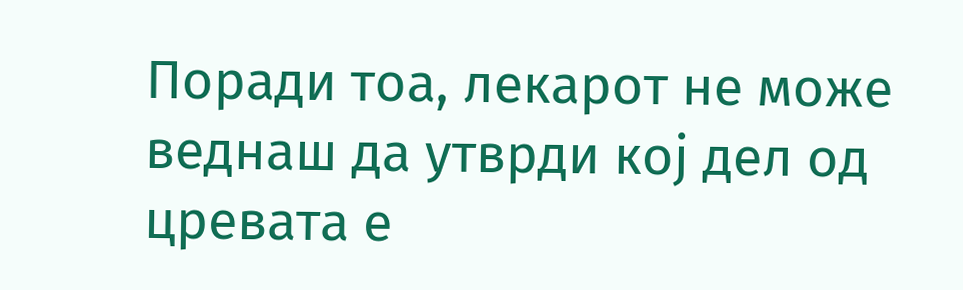Поради тоа, лекарот не може веднаш да утврди кој дел од цревата е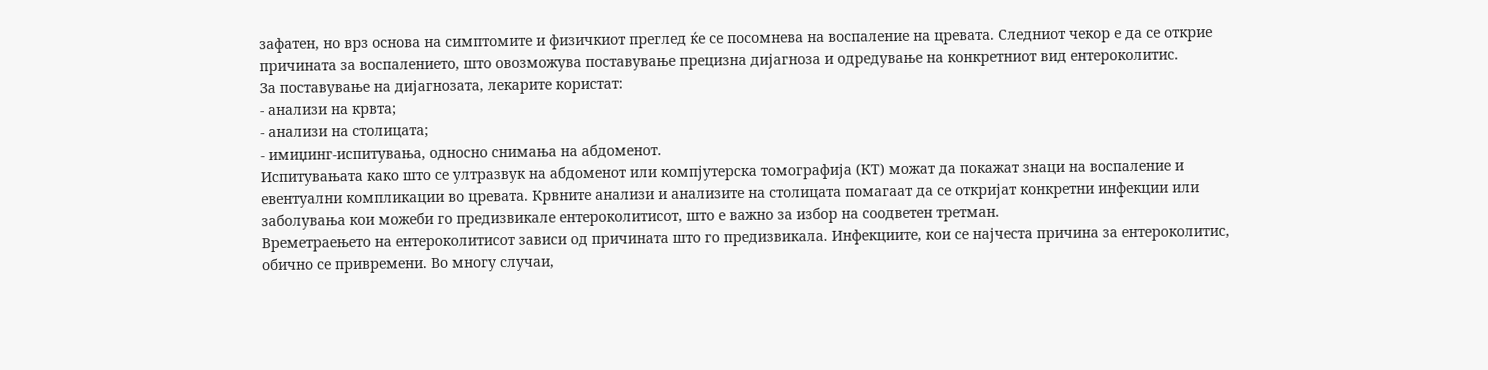зафатен, но врз основа на симптомите и физичкиот преглед ќе се посомнева на воспаление на цревата. Следниот чекор е да се открие причината за воспалението, што овозможува поставување прецизна дијагноза и одредување на конкретниот вид ентероколитис.
За поставување на дијагнозата, лекарите користат:
- анализи на крвта;
- анализи на столицата;
- имиџинг-испитувања, односно снимања на абдоменот.
Испитувањата како што се ултразвук на абдоменот или компјутерска томографија (КТ) можат да покажат знаци на воспаление и евентуални компликации во цревата. Крвните анализи и анализите на столицата помагаат да се откријат конкретни инфекции или заболувања кои можеби го предизвикале ентероколитисот, што е важно за избор на соодветен третман.
Времетраењето на ентероколитисот зависи од причината што го предизвикала. Инфекциите, кои се најчеста причина за ентероколитис, обично се привремени. Во многу случаи,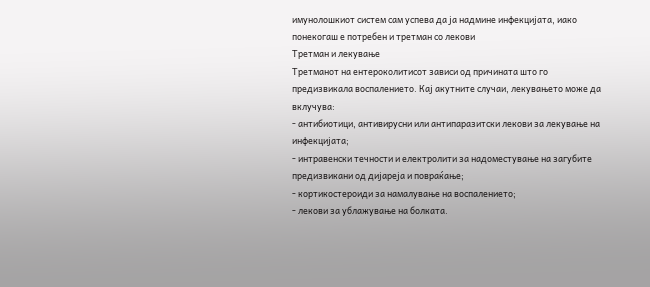имунолошкиот систем сам успева да ја надмине инфекцијата, иако понекогаш е потребен и третман со лекови
Третман и лекување
Третманот на ентероколитисот зависи од причината што го предизвикала воспалението. Кај акутните случаи, лекувањето може да вклучува:
- антибиотици, антивирусни или антипаразитски лекови за лекување на инфекцијата;
- интравенски течности и електролити за надоместување на загубите предизвикани од дијареја и повраќање;
- кортикостероиди за намалување на воспалението;
- лекови за ублажување на болката.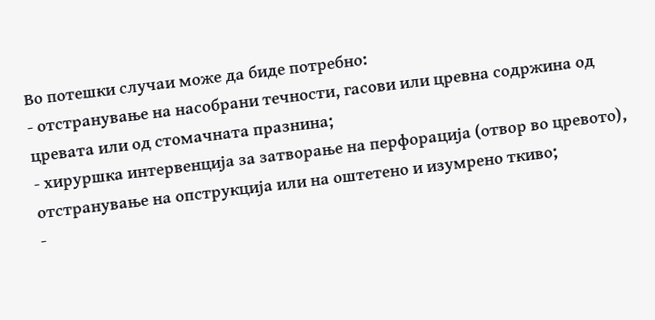Во потешки случаи може да биде потребно:
- отстранување на насобрани течности, гасови или цревна содржина од цревата или од стомачната празнина;
- хируршка интервенција за затворање на перфорација (отвор во цревото), отстранување на опструкција или на оштетено и изумрено ткиво;
-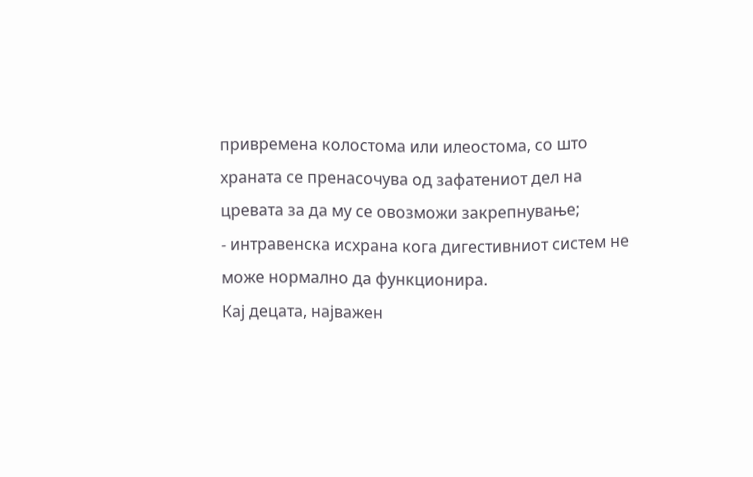привремена колостома или илеостома, со што храната се пренасочува од зафатениот дел на цревата за да му се овозможи закрепнување;
- интравенска исхрана кога дигестивниот систем не може нормално да функционира.
Кај децата, најважен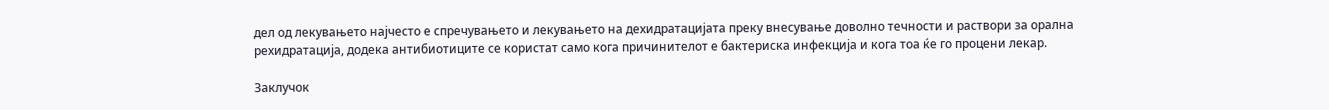дел од лекувањето најчесто е спречувањето и лекувањето на дехидратацијата преку внесување доволно течности и раствори за орална рехидратација, додека антибиотиците се користат само кога причинителот е бактериска инфекција и кога тоа ќе го процени лекар.

Заклучок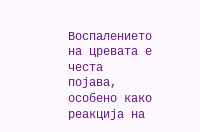Воспалението на цревата е честа појава, особено како реакција на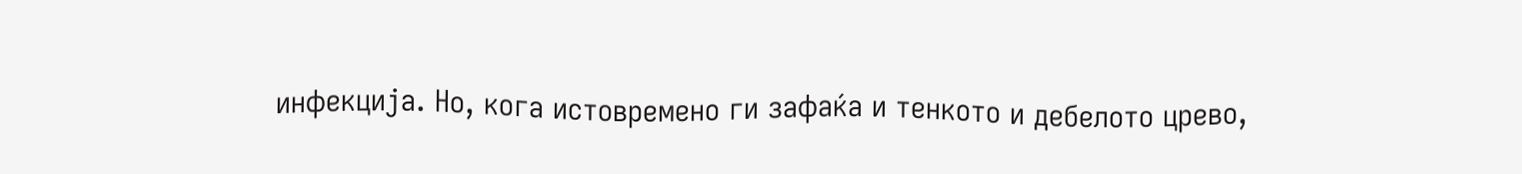инфекција. Но, кога истовремено ги зафаќа и тенкото и дебелото црево,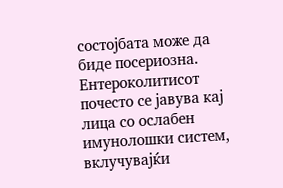состојбата може да биде посериозна. Ентероколитисот почесто се јавува кај лица со ослабен имунолошки систем, вклучувајќи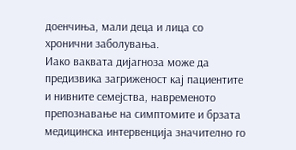доенчиња, мали деца и лица со хронични заболувања.
Иако ваквата дијагноза може да предизвика загриженост кај пациентите и нивните семејства, навременото препознавање на симптомите и брзата медицинска интервенција значително го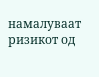намалуваат ризикот од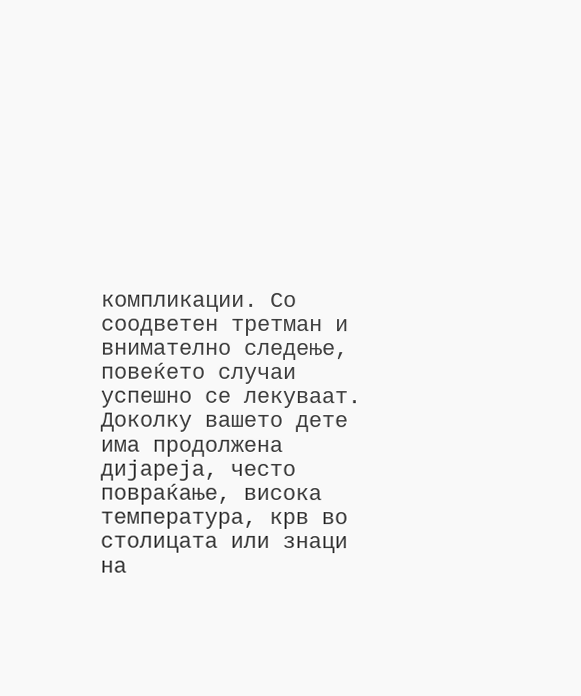компликации. Со соодветен третман и внимателно следење, повеќето случаи успешно се лекуваат.
Доколку вашето дете има продолжена дијареја, често повраќање, висока температура, крв во столицата или знаци на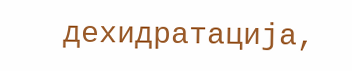дехидратација,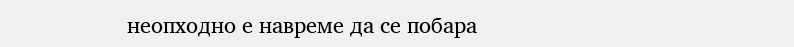неопходно е навреме да се побара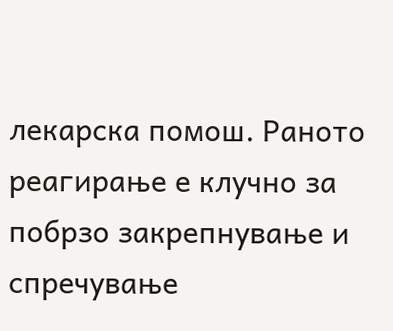лекарска помош. Раното реагирање е клучно за побрзо закрепнување и спречување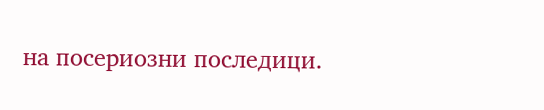на посериозни последици.